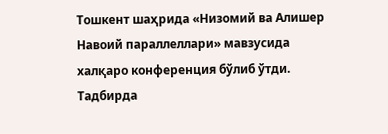Тошкент шаҳрида «Низомий ва Алишер Навоий параллеллари» мавзусида халқаро конференция бўлиб ўтди.
Тадбирда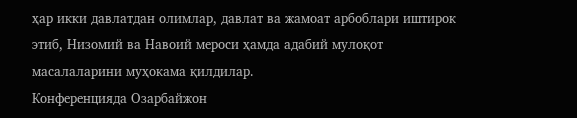ҳар икки давлатдан олимлар, давлат ва жамоат арбоблари иштирок этиб, Низомий ва Навоий мероси ҳамда адабий мулоқот масалаларини муҳокама қилдилар.
Конференцияда Озарбайжон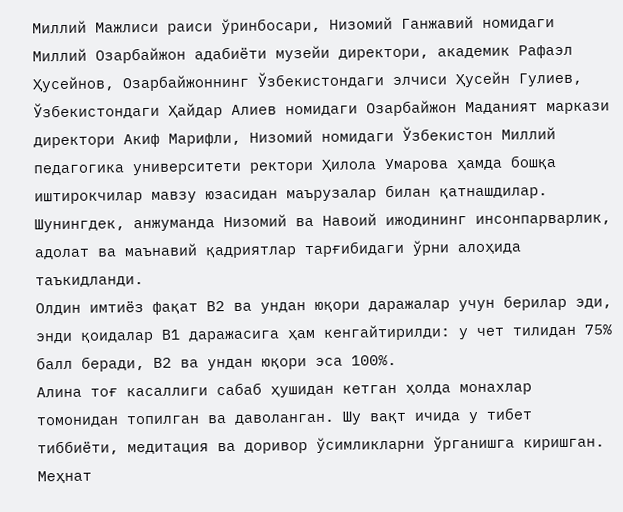Миллий Мажлиси раиси ўринбосари, Низомий Ганжавий номидаги Миллий Озарбайжон адабиёти музейи директори, академик Рафаэл Ҳусейнов, Озарбайжоннинг Ўзбекистондаги элчиси Ҳусейн Гулиев, Ўзбекистондаги Ҳайдар Алиев номидаги Озарбайжон Маданият маркази директори Акиф Марифли, Низомий номидаги Ўзбекистон Миллий педагогика университети ректори Ҳилола Умарова ҳамда бошқа иштирокчилар мавзу юзасидан маърузалар билан қатнашдилар.
Шунингдек, анжуманда Низомий ва Навоий ижодининг инсонпарварлик, адолат ва маънавий қадриятлар тарғибидаги ўрни алоҳида таъкидланди.
Олдин имтиёз фақат В2 ва ундан юқори даражалар учун берилар эди, энди қоидалар В1 даражасига ҳам кенгайтирилди: у чет тилидан 75% балл беради, В2 ва ундан юқори эса 100%.
Алина тоғ касаллиги сабаб ҳушидан кетган ҳолда монахлар томонидан топилган ва даволанган. Шу вақт ичида у тибет тиббиёти, медитация ва доривор ўсимликларни ўрганишга киришган.
Меҳнат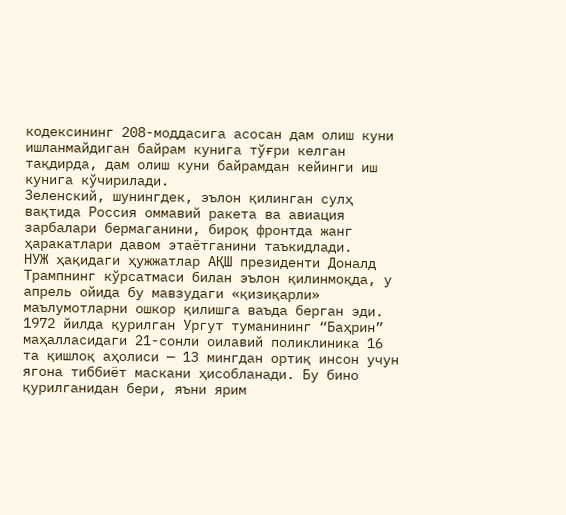кодексининг 208-моддасига асосан дам олиш куни ишланмайдиган байрам кунига тўғри келган тақдирда, дам олиш куни байрамдан кейинги иш кунига кўчирилади.
Зеленский, шунингдек, эълон қилинган сулҳ вақтида Россия оммавий ракета ва авиация зарбалари бермаганини, бироқ фронтда жанг ҳаракатлари давом этаётганини таъкидлади.
НУЖ ҳақидаги ҳужжатлар АҚШ президенти Доналд Трампнинг кўрсатмаси билан эълон қилинмоқда, у апрель ойида бу мавзудаги «қизиқарли» маълумотларни ошкор қилишга ваъда берган эди.
1972 йилда қурилган Ургут туманининг “Баҳрин” маҳалласидаги 21-сонли оилавий поликлиника 16 та қишлоқ аҳолиси — 13 мингдан ортиқ инсон учун ягона тиббиёт маскани ҳисобланади. Бу бино қурилганидан бери, яъни ярим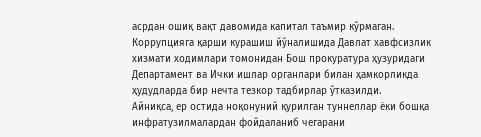асрдан ошиқ вақт давомида капитал таъмир кўрмаган.
Коррупцияга қарши курашиш йўналишида Давлат хавфсизлик хизмати ходимлари томонидан Бош прокуратура ҳузуридаги Департамент ва Ички ишлар органлари билан ҳамкорликда ҳудудларда бир нечта тезкор тадбирлар ўтказилди.
Айниқса, ер остида ноқонуний қурилган туннеллар ёки бошқа инфратузилмалардан фойдаланиб чегарани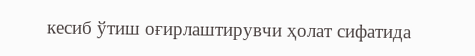кесиб ўтиш оғирлаштирувчи ҳолат сифатида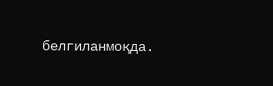белгиланмоқда.